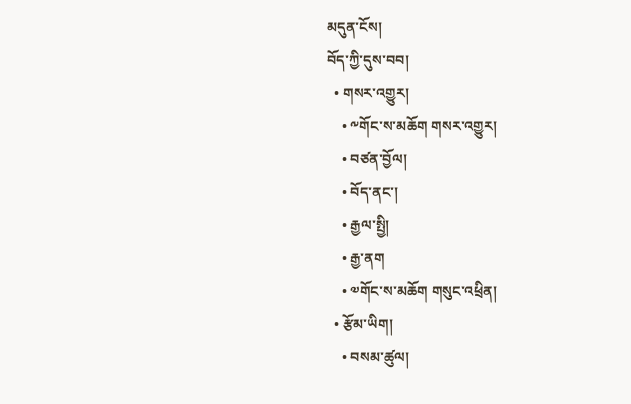མདུན་ངོས།
བོད་ཀྱི་དུས་བབ།
  • གསར་འགྱུར།
    • ༸གོང་ས་མཆོག གསར་འགྱུར།
    • བཙན་བྱོལ།
    • བོད་ནང་།
    • རྒྱལ་སྤྱི།
    • རྒྱ་ནག
    • ༧གོང་ས་མཆོག གསུང་འཕྲིན།
  • རྩོམ་ཡིག།
    • བསམ་ཚུལ།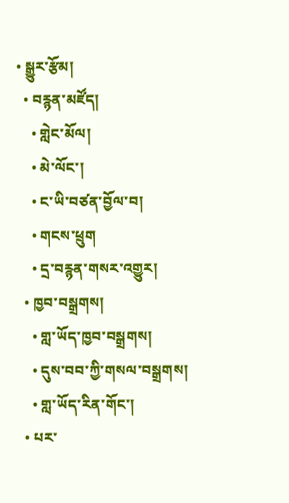• སྒྱུར་རྩོམ།
  • བརྙན་མཛོད།
    • གླེང་མོལ།
    • མེ་ལོང་།
    • ང་ཡི་བཙན་བྱོལ་བ།
    • གངས་ཕྲུག
    • དྲ་བརྙན་གསར་འགྱུར།
  • ཁྱབ་བསྒྲགས།
    • གླ་ཡོད་ཁྱབ་བསྒྲགས།
    • དུས་བབ་ཀྱི་གསལ་བསྒྲགས།
    • གླ་ཡོད་རིན་གོང་།
  • པར་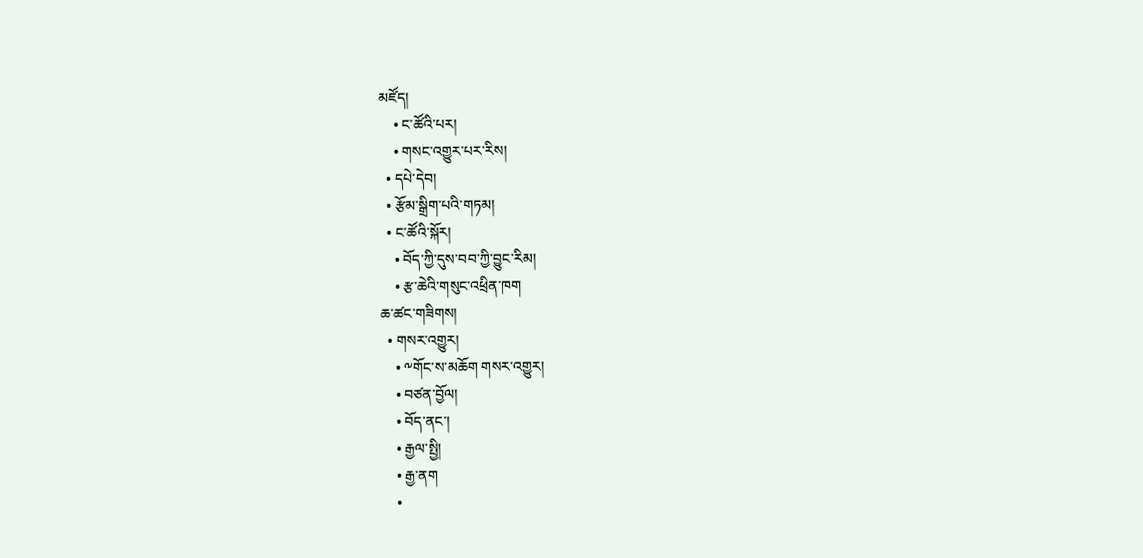མཛོད།
    • ང་ཚོའི་པར།
    • གསང་འགྱུར་པར་རིས།
  • དཔེ་དེབ།
  • རྩོམ་སྒྲིག་པའི་གཏམ།
  • ང་ཚོའི་སྐོར།
    • བོད་ཀྱི་དུས་བབ་ཀྱི་བྱུང་རིམ།
    • རྩ་ཆེའི་གསུང་འཕྲིན་ཁག
ཆ་ཚང་གཟིགས།
  • གསར་འགྱུར།
    • ༸གོང་ས་མཆོག གསར་འགྱུར།
    • བཙན་བྱོལ།
    • བོད་ནང་།
    • རྒྱལ་སྤྱི།
    • རྒྱ་ནག
    •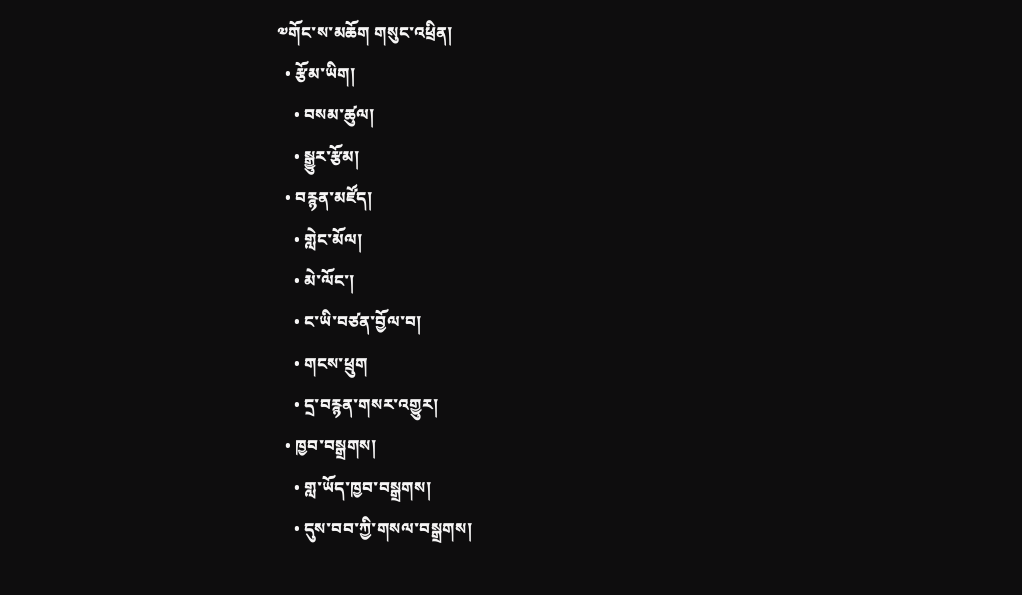༧གོང་ས་མཆོག གསུང་འཕྲིན།
  • རྩོམ་ཡིག།
    • བསམ་ཚུལ།
    • སྒྱུར་རྩོམ།
  • བརྙན་མཛོད།
    • གླེང་མོལ།
    • མེ་ལོང་།
    • ང་ཡི་བཙན་བྱོལ་བ།
    • གངས་ཕྲུག
    • དྲ་བརྙན་གསར་འགྱུར།
  • ཁྱབ་བསྒྲགས།
    • གླ་ཡོད་ཁྱབ་བསྒྲགས།
    • དུས་བབ་ཀྱི་གསལ་བསྒྲགས།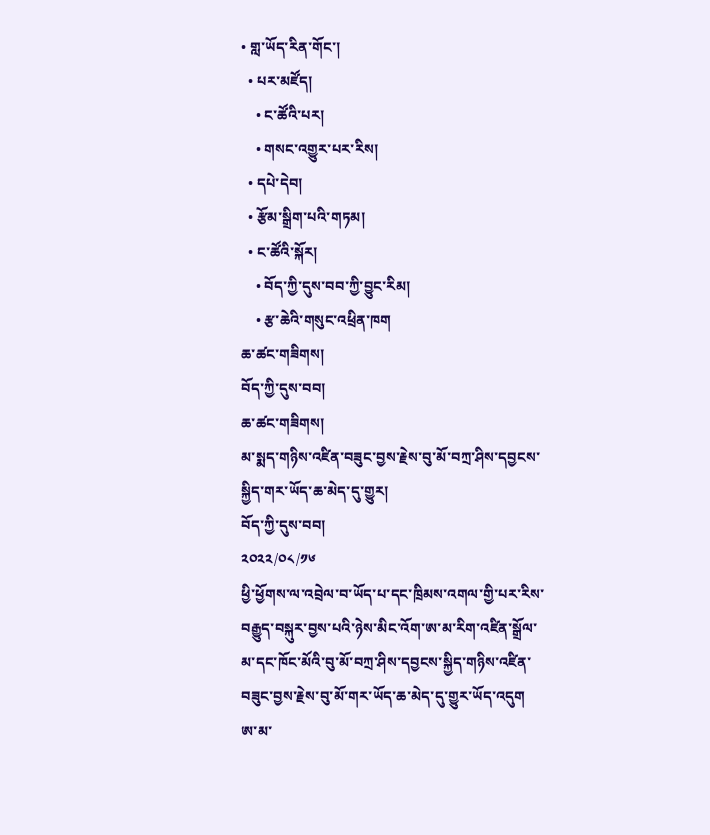• གླ་ཡོད་རིན་གོང་།
  • པར་མཛོད།
    • ང་ཚོའི་པར།
    • གསང་འགྱུར་པར་རིས།
  • དཔེ་དེབ།
  • རྩོམ་སྒྲིག་པའི་གཏམ།
  • ང་ཚོའི་སྐོར།
    • བོད་ཀྱི་དུས་བབ་ཀྱི་བྱུང་རིམ།
    • རྩ་ཆེའི་གསུང་འཕྲིན་ཁག
ཆ་ཚང་གཟིགས།
བོད་ཀྱི་དུས་བབ།
ཆ་ཚང་གཟིགས།
མ་སྨད་གཉིས་འཛིན་བཟུང་བྱས་རྗེས་བུ་མོ་བཀྲ་ཤིས་དབྱངས་སྐྱིད་གར་ཡོད་ཆ་མེད་དུ་གྱུར།
བོད་ཀྱི་དུས་བབ།
༢༠༢༢/༠༨/༡༦
ཕྱི་ཕྱོགས་ལ་འབྲེལ་བ་ཡོད་པ་དང་ཁྲིམས་འགལ་གྱི་པར་རིས་བརྒྱུད་བསྐུར་བྱས་པའི་ཉེས་མིང་འོག་ཨ་མ་རིག་འཛིན་སྒྲོལ་མ་དང་ཁོང་མོའི་བུ་མོ་བཀྲ་ཤིས་དབྱངས་སྐྱིད་གཉིས་འཛིན་བཟུང་བྱས་རྗེས་བུ་མོ་གར་ཡོད་ཆ་མེད་དུ་གྱུར་ཡོད་འདུག
ཨ་མ་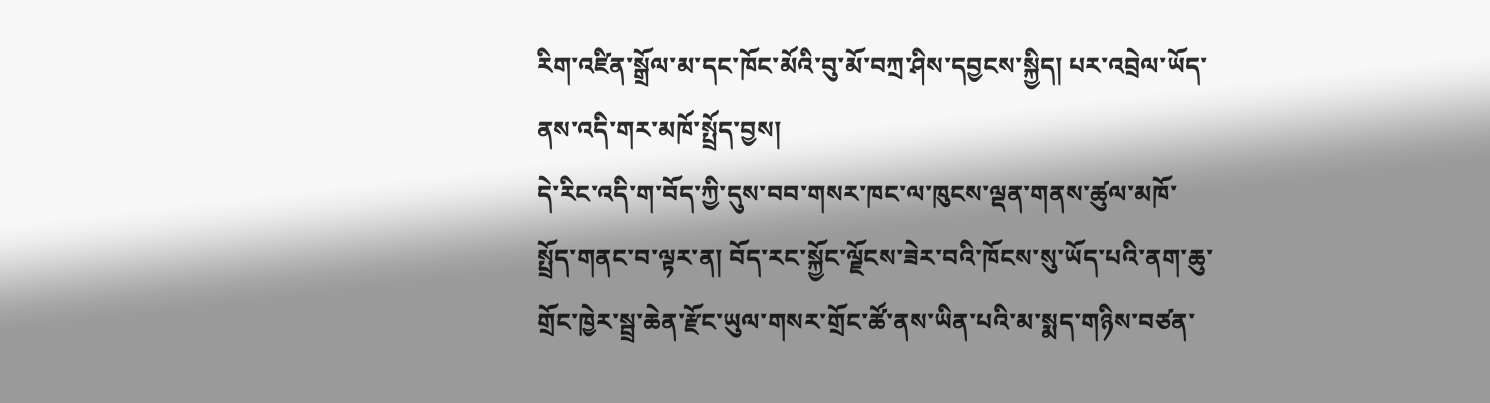རིག་འཛིན་སྒྲོལ་མ་དང་ཁོང་མོའི་བུ་མོ་བཀྲ་ཤིས་དབྱངས་སྐྱིད། པར་འབྲེལ་ཡོད་ནས་འདི་གར་མཁོ་སྤྲོད་བྱས།
དེ་རིང་འདི་ག་བོད་ཀྱི་དུས་བབ་གསར་ཁང་ལ་ཁུངས་ལྡན་གནས་ཚུལ་མཁོ་སྤྲོད་གནང་བ་ལྟར་ན། བོད་རང་སྐྱོང་ལྗོངས་ཟེར་བའི་ཁོངས་སུ་ཡོད་པའི་ནག་ཆུ་གྲོང་ཁྱེར་སྦྲ་ཆེན་རྫོང་ཡུལ་གསར་གྲོང་ཚོ་ནས་ཡིན་པའི་མ་སྨད་གཉིས་བཙན་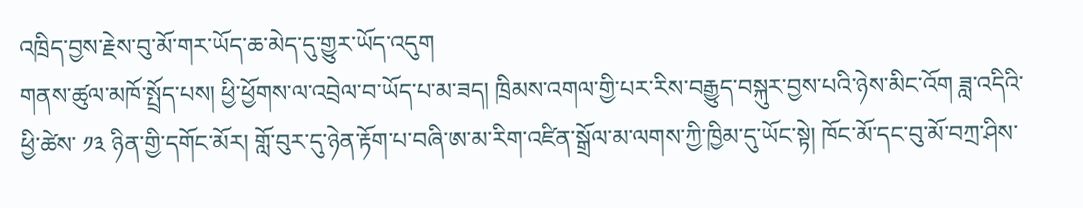འཁྲིད་བྱས་རྗེས་བུ་མོ་གར་ཡོད་ཆ་མེད་དུ་གྱུར་ཡོད་འདུག
གནས་ཚུལ་མཁོ་སྤྲོད་པས། ཕྱི་ཕྱོགས་ལ་འབྲེལ་བ་ཡོད་པ་མ་ཟད། ཁྲིམས་འགལ་གྱི་པར་རིས་བརྒྱུད་བསྐུར་བྱས་པའི་ཉེས་མིང་འོག ཟླ་འདིའི་ཕྱི་ཚེས་ ༡༣ ཉིན་གྱི་དགོང་མོར། གློ་བུར་དུ་ཉེན་རྟོག་པ་བཞི་ཨ་མ་རིག་འཛིན་སྒྲོལ་མ་ལགས་ཀྱི་ཁྱིམ་དུ་ཡོང་སྟེ། ཁོང་མོ་དང་བུ་མོ་བཀྲ་ཤིས་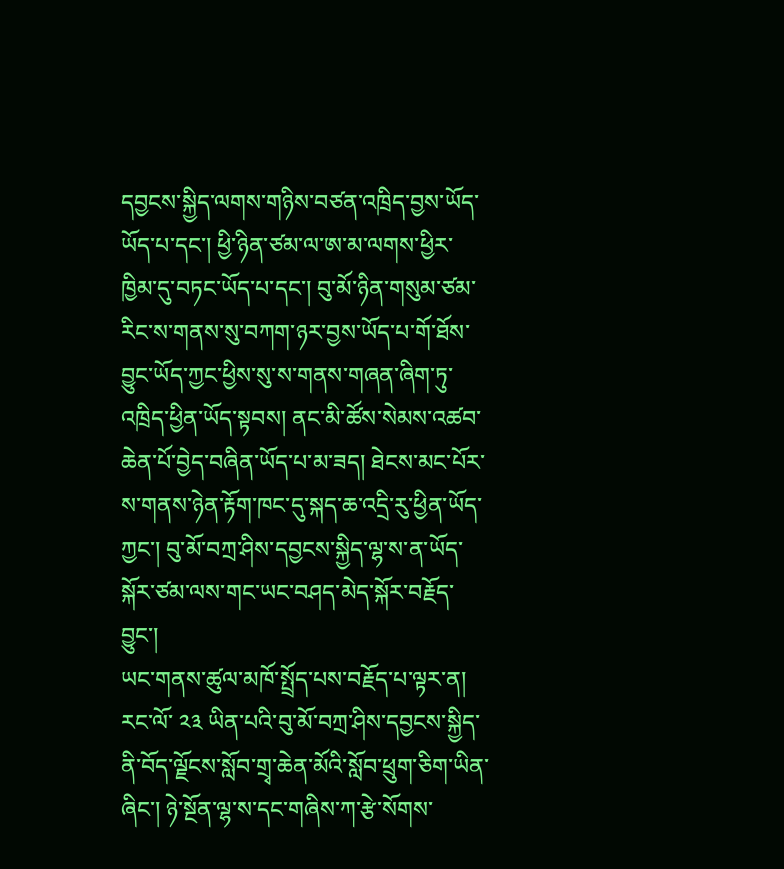དབྱངས་སྐྱིད་ལགས་གཉིས་བཙན་འཁྲིད་བྱས་ཡོད་ཡོད་པ་དང་། ཕྱི་ཉིན་ཙམ་ལ་ཨ་མ་ལགས་ཕྱིར་ཁྱིམ་དུ་བཏང་ཡོད་པ་དང་། བུ་མོ་ཉིན་གསུམ་ཙམ་རིང་ས་གནས་སུ་བཀག་ཉར་བྱས་ཡོད་པ་གོ་ཐོས་བྱུང་ཡོད་ཀྱང་ཕྱིས་སུ་ས་གནས་གཞན་ཞིག་ཏུ་འཁྲིད་ཕྱིན་ཡོད་སྟབས། ནང་མི་ཚོས་སེམས་འཚབ་ཆེན་པོ་བྱེད་བཞིན་ཡོད་པ་མ་ཟད། ཐེངས་མང་པོར་ས་གནས་ཉེན་རྟོག་ཁང་དུ་སྐད་ཆ་འདྲི་རུ་ཕྱིན་ཡོད་ཀྱང་། བུ་མོ་བཀྲ་ཤིས་དབྱངས་སྐྱིད་ལྷ་ས་ན་ཡོད་སྐོར་ཙམ་ལས་གང་ཡང་བཤད་མེད་སྐོར་བརྗོད་བྱུང་།
ཡང་གནས་ཚུལ་མཁོ་སྤྲོད་པས་བརྗོད་པ་ལྟར་ན། རང་ལོ་ ༢༣ ཡིན་པའི་བུ་མོ་བཀྲ་ཤིས་དབྱངས་སྐྱིད་ནི་བོད་ལྗོངས་སློབ་གྲྭ་ཆེན་མོའི་སློབ་ཕྲུག་ཅིག་ཡིན་ཞིང་། ཉེ་སྔོན་ལྷ་ས་དང་གཞིས་ཀ་རྩེ་སོགས་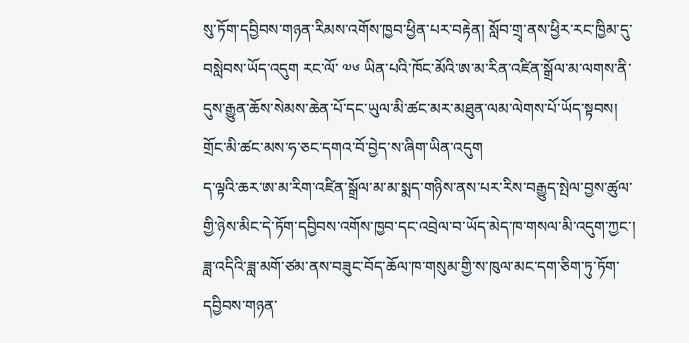སུ་ཏོག་དབྱིབས་གཉན་རིམས་འགོས་ཁྱབ་ཕྱིན་པར་བརྟེན། སློབ་གྲྭ་ནས་ཕྱིར་རང་ཁྱིམ་དུ་བསླེབས་ཡོད་འདུག རང་ལོ་ ༧༦ ཡིན་པའི་ཁོང་མོའི་ཨ་མ་རིན་འཛིན་སྒྲོལ་མ་ལགས་ནི་དུས་རྒྱུན་ཆོས་སེམས་ཆེན་པོ་དང་ཡུལ་མི་ཚང་མར་མཐུན་ལམ་ལེགས་པོ་ཡོད་སྟབས། གྲོང་མི་ཚང་མས་ཧ་ཅང་དགའ་བོ་བྱེད་ས་ཞིག་ཡིན་འདུག
ད་ལྟའི་ཆར་ཨ་མ་རིག་འཛིན་སྒྲོལ་མ་མ་སྨད་གཉིས་ནས་པར་རིས་བརྒྱུད་སྤེལ་བྱས་ཚུལ་གྱི་ཉེས་མིང་དེ་ཏོག་དབྱིབས་འགོས་ཁྱབ་དང་འབྲེལ་བ་ཡོད་མེད་ཁ་གསལ་མི་འདུག་ཀྱང་། ཟླ་འདིའི་ཟླ་མགོ་ཙམ་ནས་བཟུང་བོད་ཆོལ་ཁ་གསུམ་གྱི་ས་ཁུལ་མང་དག་ཅིག་ཏུ་ཏོག་དབྱིབས་གཉན་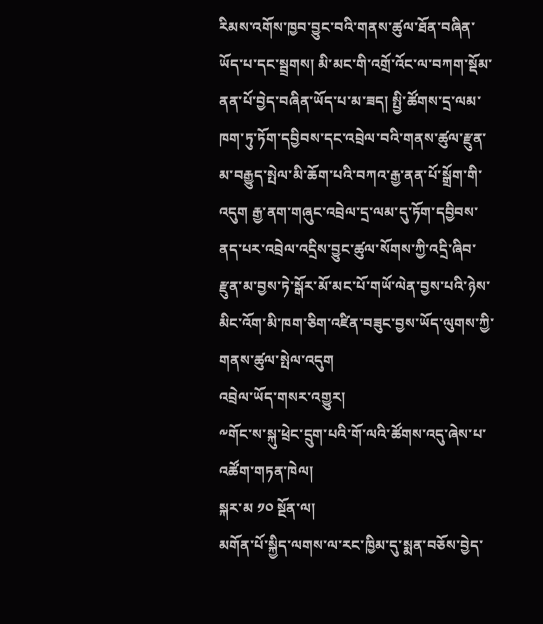རིམས་འགོས་ཁྱབ་བྱུང་བའི་གནས་ཚུལ་ཐོན་བཞིན་ཡོད་པ་དང་སྦྲགས། མི་མང་གི་འགྲོ་འོང་ལ་བཀག་སྡོམ་ནན་པོ་བྱེད་བཞིན་ཡོད་པ་མ་ཟད། སྤྱི་ཚོགས་དྲ་ལམ་ཁག་ཏུ་ཏོག་དབྱིབས་དང་འབྲེལ་བའི་གནས་ཚུལ་རྫུན་མ་བརྒྱུད་སྤེལ་མི་ཆོག་པའི་བཀའ་རྒྱ་ནན་པོ་སྒྲོག་གི་འདུག རྒྱ་ནག་གཞུང་འབྲེལ་དྲ་ལམ་དུ་ཏོག་དབྱིབས་ནད་པར་འབྲེལ་འདྲིས་བྱུང་ཚུལ་སོགས་ཀྱི་འདྲི་ཞིབ་རྫུན་མ་བྱས་ཏེ་སྒོར་མོ་མང་པོ་གཡོ་ལེན་བྱས་པའི་ཉེས་མིང་འོག་མི་ཁག་ཅིག་འཛིན་བཟུང་བྱས་ཡོད་ལུགས་ཀྱི་གནས་ཚུལ་སྤེལ་འདུག
འབྲེལ་ཡོད་གསར་འགྱུར།
༸གོང་ས་སྐུ་ཕྲེང་དྲུག་པའི་གོ་ལའི་ཚོགས་འདུ་ཞེས་པ་འཚོག་གཏན་ཁེལ།
སྐར་མ ༡༠ སྔོན་ལ།
མགོན་པོ་སྐྱིད་ལགས་ལ་རང་ཁྱིམ་དུ་སྨན་བཅོས་བྱེད་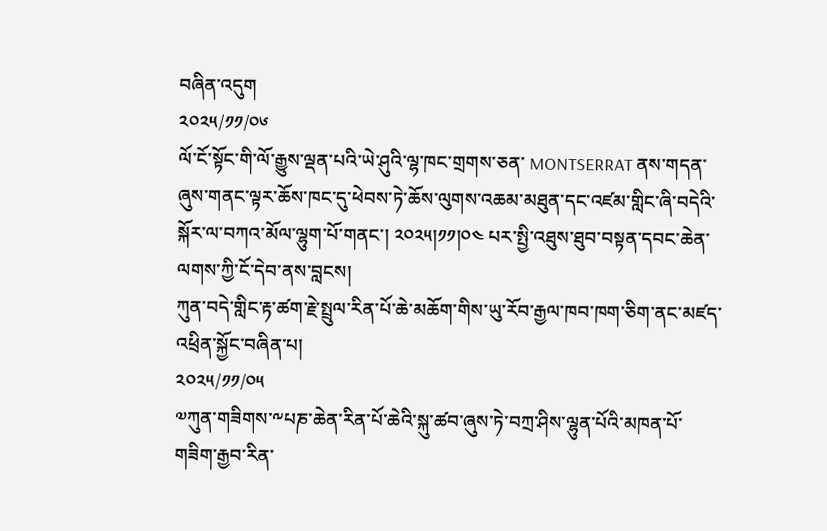བཞིན་འདུག
༢༠༢༥/༡༡/༠༦
ལོ་ངོ་སྟོང་གི་ལོ་རྒྱུས་ལྡན་པའི་ཡེ་ཤུའི་ལྷ་ཁང་གྲགས་ཅན་ MONTSERRAT ནས་གདན་ཞུས་གནང་ལྟར་ཆོས་ཁང་དུ་ཕེབས་ཏེ་ཆོས་ལུགས་འཆམ་མཐུན་དང་འཛམ་གླིང་ཞི་བདེའི་སྐོར་ལ་བཀའ་མོལ་ལྷུག་པོ་གནང་། ༢༠༢༥།༡༡།༠༤ པར་སྤྱི་འཐུས་ཐུབ་བསྟན་དབང་ཆེན་ལགས་ཀྱི་ངོ་དེབ་ནས་བླངས།
ཀུན་བདེ་གླིང་རྟ་ཚག་རྗེ་སྤྲུལ་རིན་པོ་ཆེ་མཆོག་གིས་ཡུ་རོབ་རྒྱལ་ཁབ་ཁག་ཅིག་ནང་མཛད་འཕྲིན་སྐྱོང་བཞིན་པ།
༢༠༢༥/༡༡/༠༥
༧ཀུན་གཟིགས་༸པཎ་ཆེན་རིན་པོ་ཆེའི་སྐུ་ཚབ་ཞུས་ཏེ་བཀྲ་ཤིས་ལྷུན་པོའི་མཁན་པོ་གཟིག་རྒྱབ་རིན་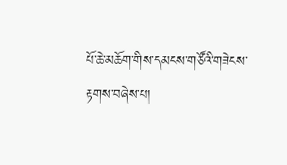པོ་ཆེ་མཆོག་གིས་དམངས་གཙོའི་གཟེངས་རྟགས་བཞེས་པ།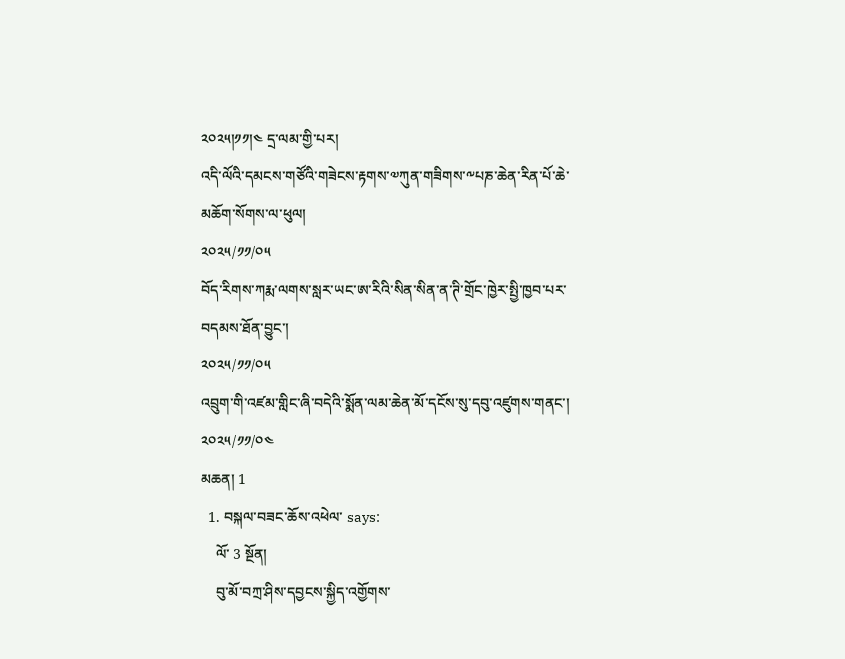༢༠༢༥།༡༡།༤ དྲ་ལམ་གྱི་པར།
འདི་ལོའི་དམངས་གཙོའི་གཟེངས་རྟགས་༧ཀུན་གཟིགས་༸པཎ་ཆེན་རིན་པོ་ཆེ་མཆོག་སོགས་ལ་ཕུལ།
༢༠༢༥/༡༡/༠༥
བོད་རིགས་ཀརྨ་ལགས་སླར་ཡང་ཨ་རིའི་སིན་སིན་ན་ཊི་གྲོང་ཁྱེར་སྤྱི་ཁྱབ་པར་བདམས་ཐོན་བྱུང་།
༢༠༢༥/༡༡/༠༥
འབྲུག་གི་འཛམ་གླིང་ཞི་བདེའི་སྨོན་ལམ་ཆེན་མོ་དངོས་སུ་དབུ་འཛུགས་གནང་།
༢༠༢༥/༡༡/༠༤
མཆན། 1
  1. བསྐལ་བཟང་ཆོས་འཕེལ་ says:
    ལོ་ 3 སྔོན།
    བུ་མོ་བཀྲ་ཤིས་དབྱངས་སྐྱིད་འགྱོགས་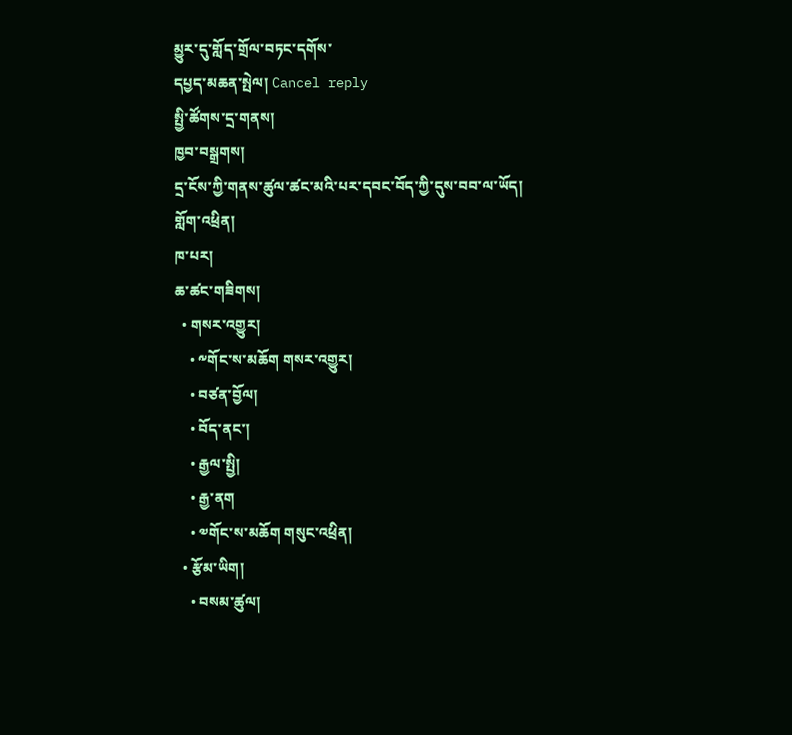མྱུར་དུ་གློད་གྲོལ་བཏང་དགོས་
དཔྱད་མཆན་སྤེལ། Cancel reply
སྤྱི་ཚོགས་དྲ་གནས།
ཁྱབ་བསྒྲགས།
དྲ་ངོས་ཀྱི་གནས་ཚུལ་ཚང་མའི་པར་དབང་བོད་ཀྱི་དུས་བབ་ལ་ཡོད།
གློག་འཕྲིན།
ཁ་པར།
ཆ་ཚང་གཟིགས།
  • གསར་འགྱུར།
    • ༸གོང་ས་མཆོག གསར་འགྱུར།
    • བཙན་བྱོལ།
    • བོད་ནང་།
    • རྒྱལ་སྤྱི།
    • རྒྱ་ནག
    • ༧གོང་ས་མཆོག གསུང་འཕྲིན།
  • རྩོམ་ཡིག།
    • བསམ་ཚུལ།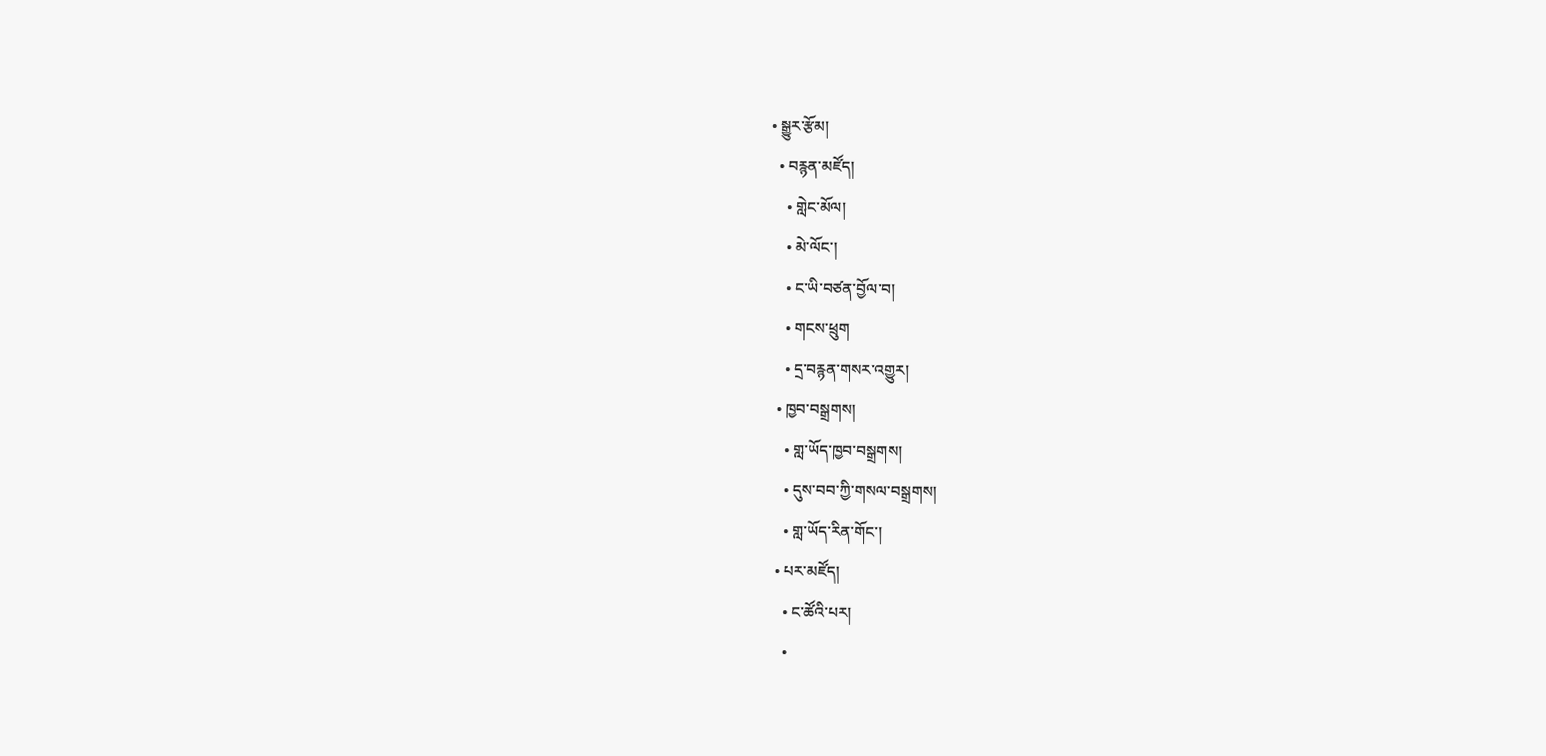• སྒྱུར་རྩོམ།
  • བརྙན་མཛོད།
    • གླེང་མོལ།
    • མེ་ལོང་།
    • ང་ཡི་བཙན་བྱོལ་བ།
    • གངས་ཕྲུག
    • དྲ་བརྙན་གསར་འགྱུར།
  • ཁྱབ་བསྒྲགས།
    • གླ་ཡོད་ཁྱབ་བསྒྲགས།
    • དུས་བབ་ཀྱི་གསལ་བསྒྲགས།
    • གླ་ཡོད་རིན་གོང་།
  • པར་མཛོད།
    • ང་ཚོའི་པར།
    •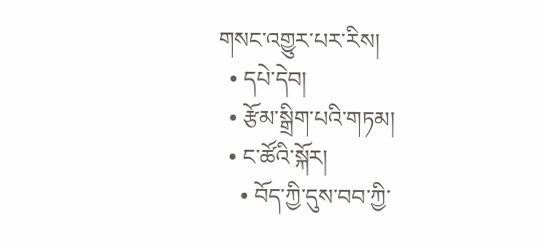གསང་འགྱུར་པར་རིས།
  • དཔེ་དེབ།
  • རྩོམ་སྒྲིག་པའི་གཏམ།
  • ང་ཚོའི་སྐོར།
    • བོད་ཀྱི་དུས་བབ་ཀྱི་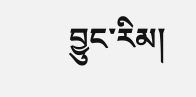བྱུང་རིམ།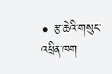• རྩ་ཆེའི་གསུང་འཕྲིན་ཁག